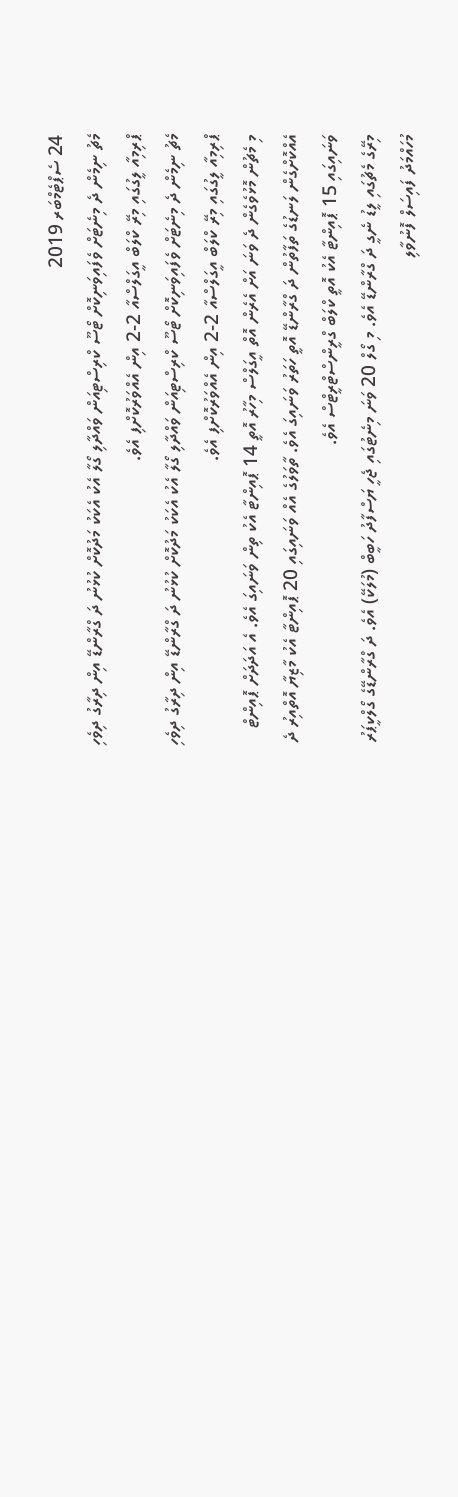24 ސެޕްޓެމްބަރ 2019
މެޗު ނިމެން ދެ މިނެޓަށް ވެފައިވަނިކޮށް ޓޯސޫ ކްރިސްޓިއަން ވައްދާލި ގޯލާ އެކު އެކަކު މަދުކޮށް ކުޅުނު ދަ ގްރާންޑޭ އިން ދިރާގު ދިވެހި ޕްރިމިއާ ލީގުގައި މިރޭ ކްލަބް އީގަލްސްއާ 2-2 އިން އެއްވަރުކޮށްފި އެވެ.
މެޗު ނިމެން ދެ މިނެޓަށް ވެފައިވަނިކޮށް ޓޯސޫ ކްރިސްޓިއަން ވައްދާލި ގޯލާ އެކު އެކަކު މަދުކޮށް ކުޅުނު ދަ ގްރާންޑޭ އިން ދިރާގު ދިވެހި ޕްރިމިއާ ލީގުގައި މިރޭ ކްލަބް އީގަލްސްއާ 2-2 އިން އެއްވަރުކޮށްފި އެވެ.
މި މެޗުން މޮޅުވެގެން ދެ ވަނަ އަށް އެރެން އޮތް އީގަލްސް މިހާރު އޮތީ 14 ޕޮއިންޓާ އެކު ތިން ވަނައިގަ އެވެ. އެ އަދަދަށް ޕޮއިންޓް އެއްކޮށްގެން ލަނޑުގެ ތަފާތުން ދަ ގްރާންޑޭ އޮތީ ހަތަރު ވަނައިގަ އެވެ. ތާވަލުގެ އެއް ވަނައިގައި 20 ޕޮއިންޓާ އެކު މާޒިޔާ އޮތްއިރު ދެ ވަނައިގައި 15 ޕޮއިންޓާ އެކު އޮތީ ކްލަބް ގްރީންސްޓްރީޓްސް އެވެ.
މިރޭގެ މެޗުގައި ލީޑު ނެގީ ދަ ގްރާންޑޭ އެވެ. މި ގޯލް 20 ވަނަ މިނެޓުގައި ޖެހީ ޔަސްފާދު ހަބީބް (މުލަކޭ) އެވެ. ދަ ގްރާންޑޭގެ ގޯލްކީޕަރު މުހައްމަދު ފައިސަލް ފޮނުވާލި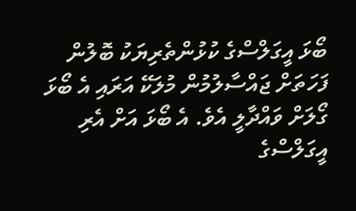ބޯޅަ އީގަލްސްގެ ކުޅުންތެރިޔަކު ބޮލުން ފަހަތަށް ޖައްސާލުމުން މުލަކޭ އަރައި އެ ބޯޅަ ގޯލަށް ވައްދާލީ އެވެ. އެ ބޯޅަ އަށް އެރި އީގަލްސްގެ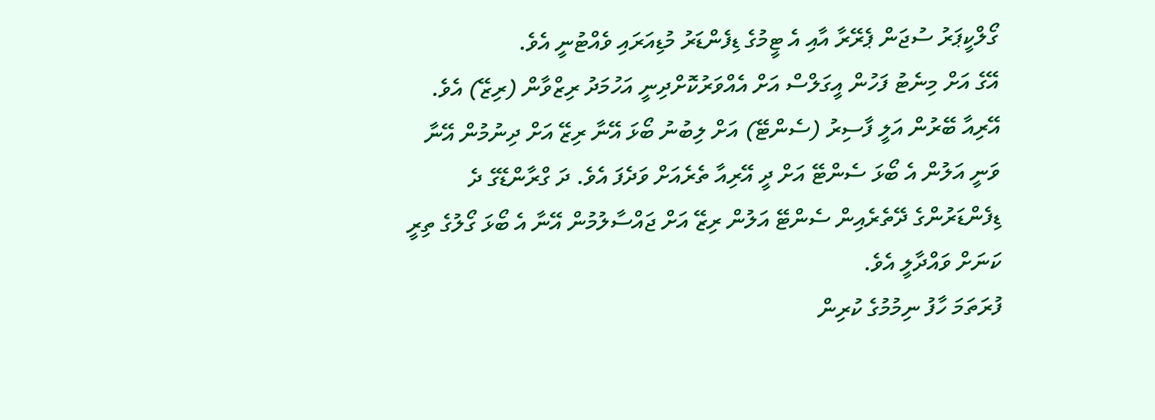ގޯލްކީޕަރު ސުޖަން ޕެރޭރާ އާއި އެ ޓީމުގެ ޑިފެންޑަރު މުޑިއަރައި ވެއްޓުނީ އެވެ.
އޭގެ އަށް މިނެޓު ފަހުން އީގަލްސް އަށް އެއްވަރުކޮށްދިނީ އަހުމަދު ރިޒްވާން (ރިޒޭ) އެވެ. އޭރިއާ ބޭރުން އަލީ ފާސިރު (ސެންޓޭ) އަށް ލިބުނު ބޯޅަ އޭނާ ރިޒޭ އަށް ދިނުމުން އޭނާ ވަނީ އަލުން އެ ބޯޅަ ސެންޓޭ އަށް ދީ އޭރިއާ ތެރެއަށް ވަދެފަ އެވެ. ދަ ގްރާންޑޭގެ ދެ ޑިފެންޑަރުންގެ ދޭތެރެއިން ސެންޓޭ އަލުން ރިޒޭ އަށް ޖައްސާލުމުން އޭނާ އެ ބޯޅަ ގޯލުގެ ތިރީ ކަނަށް ވައްދާލީ އެވެ.
ފުރަތަމަ ހާފު ނިމުމުގެ ކުރިން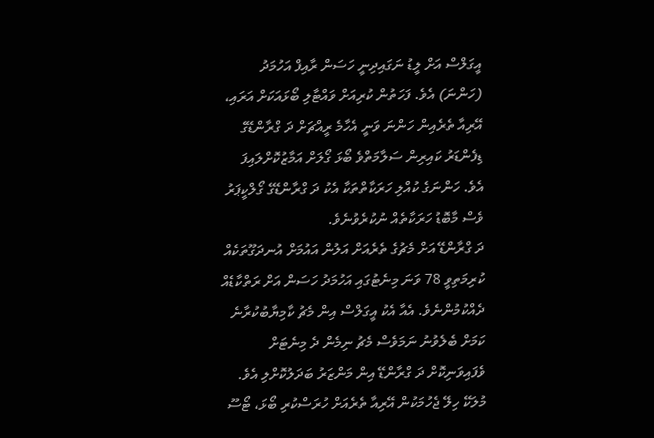އީގަލްސް އަށް ލީޑު ނަގައިދިނީ ހަސަން ރާއިފް އަހުމަދު (ހަންނަ) އެވެ. ފަހަތުން ކުރިއަށް ވައްޓާލި ބޯޅައަކަށް އަރައި، އޭރިއާ ތެރެއިން ހަންނަ ވަނީ އެހާމެ ރީއްޗަށް ދަ ގްރާންޑޭގެ ޑިފެންޑަރު ކައިރިން ސަލާމަތްވެ ބޯޅަ ގޯލަށް އަމާޒުކޮށްލައިފަ އެވެ. ހަންނަގެ ކުއްލި ހަރަކާތްތަކާ އެކު ދަ ގްރާންޑޭގެ ގޯލްކީޕަރު ވެސް މާބޮޑު ހަރަކާތެއް ނުކުރެވުނެވެ.
ދަ ގްރާންޑޭ އަށް މެޗުގެ ތެރެއަށް އަލުން އައުމަށް އުނދަގޫތަކެއް ކުރިމަތިވީ 78 ވަނަ މިނެޓުގައި އަހުމަދު ހަސަން އަށް ރަތްކާޑެއް ދެއްކުމުންނެވެ. އެއާ އެކު އީގަލްސް އިން މެޗު ކާމިޔާބުކުރާނެ ކަމަށް ބެލެވުނު ނަމަވެސް މެޗު ނިމެން ދެ މިނެޓަށް ވެފައިވަނިކޮށް ދަ ގްރާންޑޭ އިން މަންޒަރު ބަދަލުކޮށްލި އެވެ. މުލަކޭ ހިލޭ ޖެހުމަކުން އޭރިއާ ތެރެއަށް ހުރަސްކުރި ބޯޅަ، ޓޯސޫ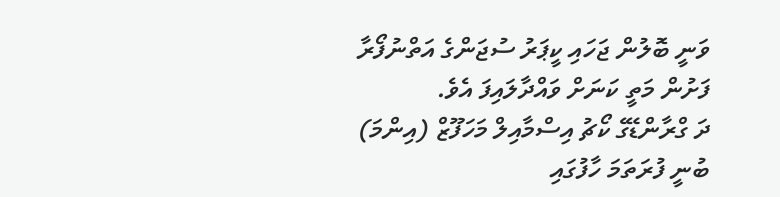ވަނީ ބޮލުން ޖަހައި ކީޕަރު ސުޖަންގެ އަތްނުފޯރާ ފަށުން މަތީ ކަނަށް ވައްދާލައިފަ އެވެ.
ދަ ގްރާންޑޭގެ ކޯޗު އިސްމާއިލް މަހަފޫޒް (އިންމަ) ބުނީ ފުރަތަމަ ހާފުގައި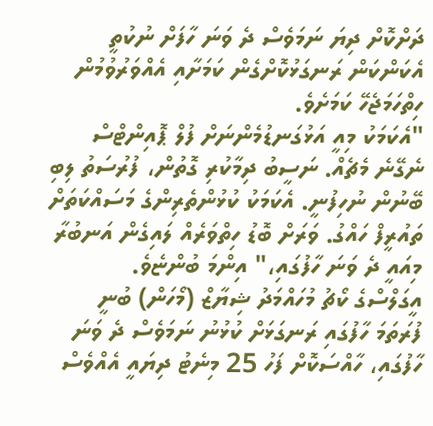ދަށްކޮށް ދިޔަ ނަމަވެސް ދެ ވަނަ ހާފަށް ނުކުތީ އެކަންކަން ރަނގަޅުކޮށްގެން ކަމަށާއި އެއްވަރުވުމުން ހިތްހަމަޖެހޭ ކަމަށެވެ.
"އެކަމަކު މިއީ އަޅުގަނޑުމެންނަށް ފުލް ޕޮއިންޓްސް ނެގޭނެ މެޗެއް. ނަސީބު ދިމާކުރި ގޮތުން، ފުރުސަތު ލިބި ބޭނުން ނުހިފުނީ. އެކަމަކު ކުޅުންތެރިންގެ މަސައްކަތަށް ތައުރީފް ހައްގު. ވަރަށް ބޮޑު ހިތްވަރެއް ލައިގެން އަނބުރާ މިއައީ ދެ ވަނަ ހާފުގައި،" އިންމަ ބުންޏެވެ.
އީގަލްސްގެ ކޯޗު މުހައްމަދު ޝިޔާޒް (މޯހަން) ބުނީ ފުރަތަމަ ހާފުގައި ރަނގަޅަށް ކުޅުނު ނަމަވެސް ދެ ވަނަ ހާފުގައި، ހާއްސަކޮށް ފަހު 25 މިނެޓު ދިޔައީ އެއްވެސް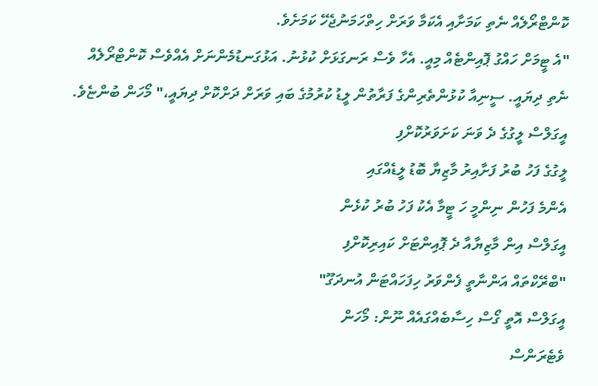ކޮންޓްރޯލެއް ނެތި ކަމަށާއި އެކަމާ ވަރަށް ހިތްހަމަނުޖެހޭ ކަމަށެވެ.
"އެ ޓީމަށް ހައްގު ޕޮއިންޓެއް މިއީ. އެހާ ވެސް ރަނގަޅަށް ކުޅުނު. އަޅުގަނޑުމެންނަށް އެއްވެސް ކޮންޓްރޯލެއް ނެތި ދިޔައީ. ސީނިއާ ކުޅުންތެރިންގެ ފަރާތުން ލީޑު ކުރުމުގެ ބައި ވަރަށް ދަށްކޮށް ދިޔައީ،" މޯހަން ބުންޏެވެ.
އީގަލްސް ލީގުގެ ދެ ވަނަ ކަށަވަރުކޮށްފި
ލީގުގެ ފަހު ބުރު ފަށާއިރު މާޒިޔާ ބޮޑު ލީޑެއްގައި
އެންމެ ފަހުން ނިންމީ ހަ ޓީމާ އެކު ފަހު ބުރު ކުޅެން
އީގަލްސް އިން މާޒިޔާއާ ދެ ޕޮއިންޓަށް ކައިރިކޮށްފި
"ބްރޭކްތައް އަންނާތީ ފެންވަރު ހިފަހައްޓަން އުނދަގޫ"
އީގަލްސް އޮތީ ގޯސް ހިސާބެއްގައެއް ނޫން: މޯހަން
ވެޓެރަންސް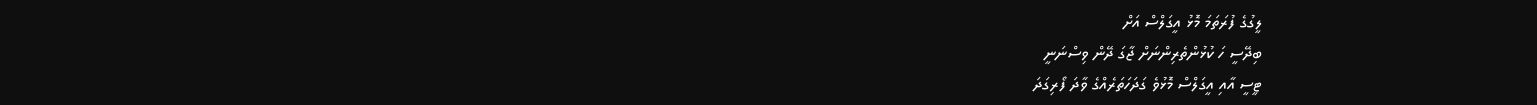ލީގުގެ ފުރަތަމަ މޮޅު އީގަލްސް އަށް
ބިދޭސީ ހަ ކުޅުންތެރިންނަށް ޖާގަ ދޭން ވިސްނަނީ
ޓީސީ އާއި އީގަލްސް މޮޅުވެ ގަދަހަތަރެއްގެ ވާދަ ފޯރިގަދަ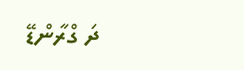ދަ ގްރާންޑޭ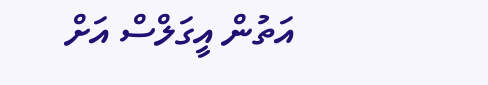އަތުން އީގަލްސް އަށް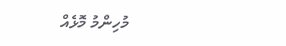މުހިންމު މޮޅެއް